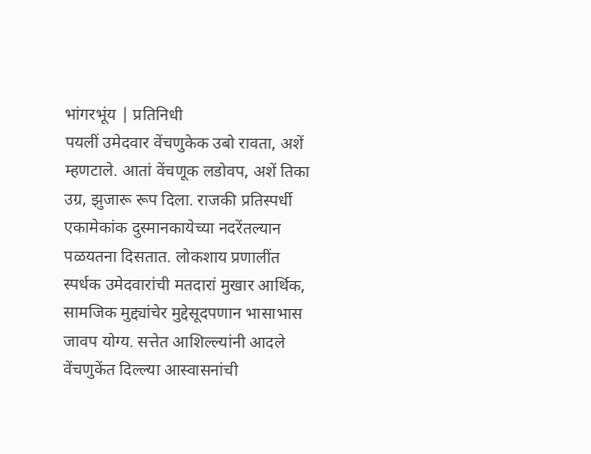भांगरभूंय | प्रतिनिधी
पयलीं उमेदवार वेंचणुकेक उबो रावता, अशें म्हणटाले. आतां वेंचणूक लडोवप, अशें तिका उग्र, झुजारू रूप दिला. राजकी प्रतिस्पर्धी एकामेकांक दुस्मानकायेच्या नदरेंतल्यान पळयतना दिसतात. लोकशाय प्रणालींत स्पर्धक उमेदवारांची मतदारां मुखार आर्थिक, सामजिक मुद्द्यांचेर मुद्देसूदपणान भासाभास जावप योग्य. सत्तेत आशिल्ल्यांनी आदले वेंचणुकेंत दिल्ल्या आस्वासनांची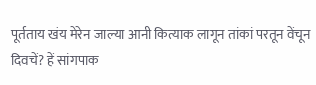पूर्तताय खंय मेरेन जाल्या आनी कित्याक लागून तांकां परतून वेंचून दिवचें? हें सांगपाक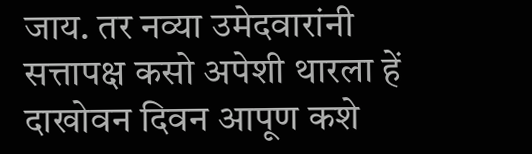जाय. तर नव्या उमेदवारांनी सत्तापक्ष कसो अपेशी थारला हें दाखोवन दिवन आपूण कशे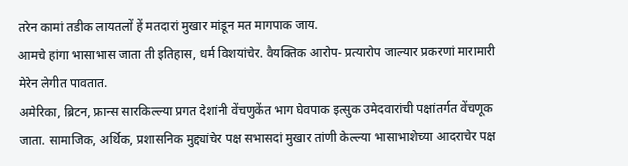तरेन कामां तडीक लायतलों हें मतदारां मुखार मांडून मत मागपाक जाय.
आमचे हांगा भासाभास जाता ती इतिहास, धर्म विशयांचेर. वैयक्तिक आरोप- प्रत्यारोप जाल्यार प्रकरणां मारामारी मेरेन लेगीत पावतात.
अमेरिका, ब्रिटन, फ्रान्स सारकिल्ल्या प्रगत देशांनी वेंचणुकेंत भाग घेवपाक इत्सुक उमेदवारांची पक्षांतर्गत वेंचणूक जाता. सामाजिक, अर्थिक, प्रशासनिक मुद्द्यांचेर पक्ष सभासदां मुखार तांणी केल्ल्या भासाभाशेच्या आदराचेर पक्ष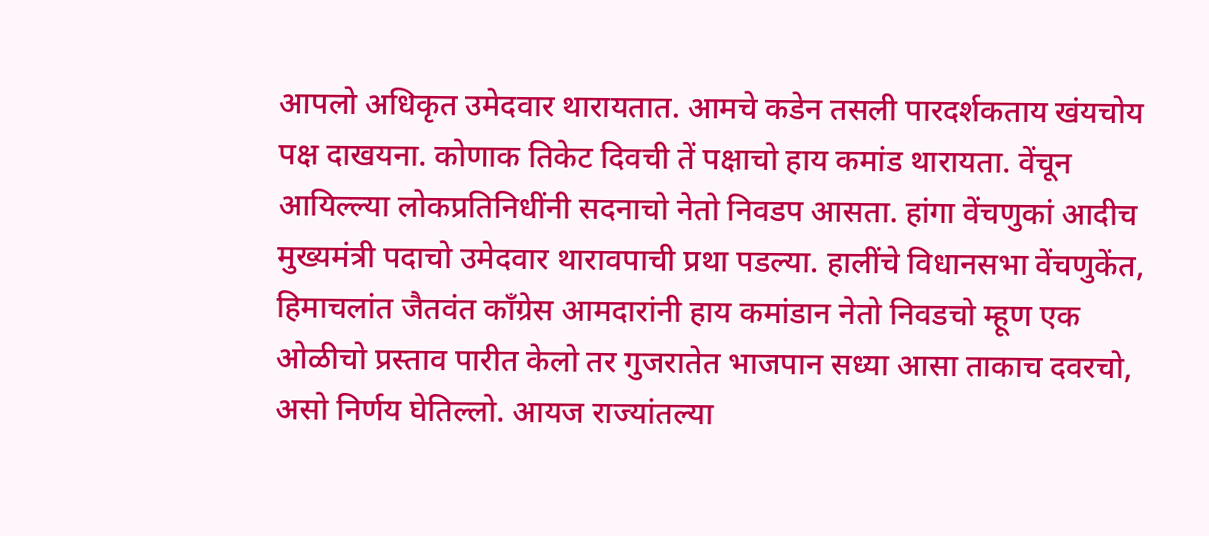आपलो अधिकृत उमेदवार थारायतात. आमचे कडेन तसली पारदर्शकताय खंयचोय पक्ष दाखयना. कोणाक तिकेट दिवची तें पक्षाचो हाय कमांड थारायता. वेंचून आयिल्ल्या लोकप्रतिनिधींनी सदनाचो नेतो निवडप आसता. हांगा वेंचणुकां आदीच मुख्यमंत्री पदाचो उमेदवार थारावपाची प्रथा पडल्या. हालींचे विधानसभा वेंचणुकेंत, हिमाचलांत जैतवंत काँग्रेस आमदारांनी हाय कमांडान नेतो निवडचो म्हूण एक ओळीचो प्रस्ताव पारीत केलो तर गुजरातेत भाजपान सध्या आसा ताकाच दवरचो, असो निर्णय घेतिल्लो. आयज राज्यांतल्या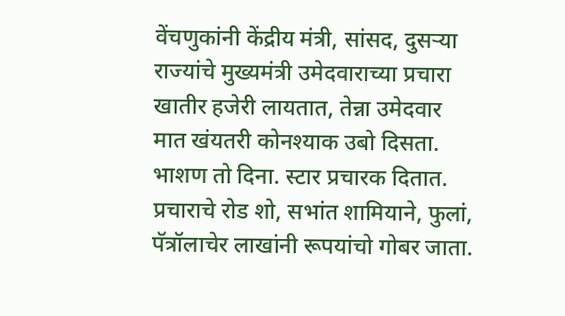वेंचणुकांनी केंद्रीय मंत्री, सांसद, दुसऱ्या राज्यांचे मुख्यमंत्री उमेदवाराच्या प्रचारा खातीर हजेरी लायतात, तेन्ना उमेदवार मात खंयतरी कोनश्याक उबो दिसता. भाशण तो दिना. स्टार प्रचारक दितात. प्रचाराचे रोड शो, सभांत शामियाने, फुलां, पॅत्रॉलाचेर लाखांनी रूपयांचो गोबर जाता.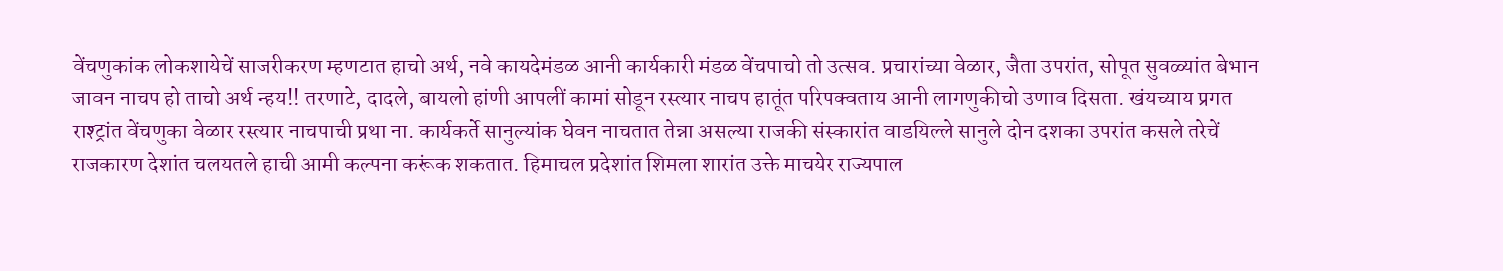वेंचणुकांक लोकशायेचें साजरीकरण म्हणटात हाचो अर्थ, नवे कायदेमंडळ आनी कार्यकारी मंडळ वेंचपाचो तो उत्सव. प्रचारांच्या वेळार, जैता उपरांत, सोपूत सुवळ्यांत बेभान जावन नाचप हो ताचो अर्थ न्हय!! तरणाटे, दादले, बायलो हांणी आपलीं कामां सोडून रस्त्यार नाचप हातूंत परिपक्वताय आनी लागणुकीचो उणाव दिसता. खंयच्याय प्रगत राश्ट्रांत वेंचणुका वेळार रस्त्यार नाचपाची प्रथा ना. कार्यकर्ते सानुल्यांक घेवन नाचतात तेन्ना असल्या राजकी संस्कारांत वाडयिल्ले सानुले दोन दशका उपरांत कसले तरेचें राजकारण देशांत चलयतले हाची आमी कल्पना करूंक शकतात. हिमाचल प्रदेशांत शिमला शारांत उक्ते माचयेर राज्यपाल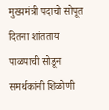मुख्यमंत्री पदाचो सोपूत दितना शांतताय पाळपाची सोडून समर्थकांनी शिळोणी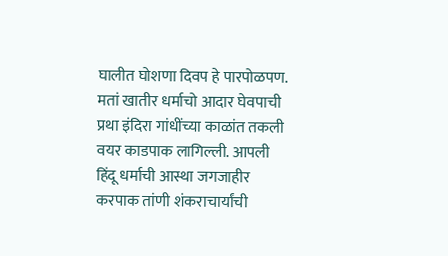घालीत घोशणा दिवप हे पारपोळपण.
मतां खातीर धर्माचो आदार घेवपाची प्रथा इंदिरा गांधींच्या काळांत तकली वयर काडपाक लागिल्ली. आपली हिंदू धर्माची आस्था जगजाहीर करपाक तांणी शंकराचार्यांची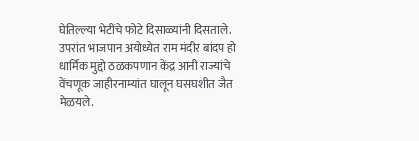घेतिल्ल्या भेटींचे फोटे दिसाळ्यांनी दिसताले. उपरांत भाजपान अयोध्येत राम मंदीर बांदप हो धार्मिक मुद्दो ठळकपणान केंद्र आनी राज्यांचे वेंचणूक जाहीरनाम्यांत घालून घसघशीत जैत मेळयले.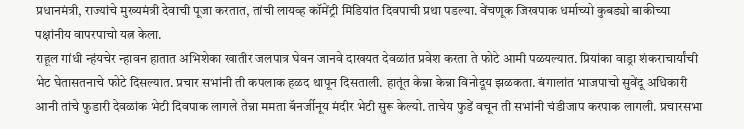प्रधानमंत्री, राज्यांचे मुख्यमंत्री देवाची पूजा करतात, तांची लायव्ह कॉमेंट्री मिडियांत दिवपाची प्रथा पडल्या. वेंचणूक जिखपाक धर्माच्यो कुबड्यो बाकीच्या पक्षांनीय वापरपाचो यत्न केला.
राहूल गांधी न्हंयचेर न्हावन हातात अभिशेका खातीर जलपात्र घेवन जानवे दाखयत देवळांत प्रवेश करता ते फोटे आमी पळयल्यात. प्रियांका वाड्रा शंकराचार्यांची भेट घेतासतनाचे फोटे दिसल्यात. प्रचार सभांनी ती कपलाक हळद थापून दिसताली. हातूंत केन्ना केन्ना विनोदूय झळकता. बंगालांत भाजपाचो सुवेंदू अधिकारी आनी तांचे फुडारी देवळांक भेटी दिवपाक लागले तेन्ना ममता बॅनर्जीनूय मंदीर भेटी सुरू केल्यो. ताचेय फुडें वचून ती सभांनी चंडीजाप करपाक लागली. प्रचारसभा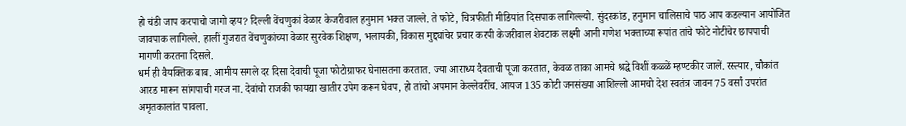हो चंडी जाप करपाचो जागो व्हय? दिल्ली वेंचणुकां वेळार केजरीवाल हनुमान भक्त जाल्ले. ते फोटे, चित्रफीती मीडियांत दिसपाक लागिल्ल्यो. सुंदरकांड, हनुमान चालिसाचे पाठ आप कडल्यान आयोजित जावपाक लागिल्ले. हालीं गुजरात वेंचणुकांच्या वेळार सुरवेक शिक्षण, भलायकी, विकास मुद्द्यांचेर प्रचार करपी केजरीवाल शेवटाक लक्ष्मी आनी गणेश भक्ताच्या रूपांत तांचे फोटे नोटींचेर छापपाची मागणी करतना दिसले.
धर्म ही वैयक्तिक बाब. आमीय सगले दर दिसा देवाची पूजा फोटोग्राफर घेनासतना करतात. ज्या आराध्य दैवताची पूजा करतात, केवळ ताका आमचे श्रद्धे विशीं कळ्ळें म्हण्टकीर जालें. रस्त्यार, चौकांत आरड मारून सांगपाची गरज ना. देवांचो राजकी फायद्या खातीर उपेग करून घेवप, हो तांचो अपमान केल्लेवरींच. आयज 135 कोटी जनसंख्या आशिल्लो आमचो देश स्वतंत्र जावन 75 वर्सां उपरांत अमृतकालांत पावला.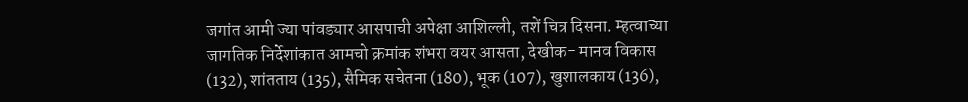जगांत आमी ज्या पांवड्यार आसपाची अपेक्षा आशिल्ली, तशें चित्र दिसना. म्हत्वाच्या जागतिक निर्देशांकात आमचो क्रमांक शंभरा वयर आसता, देखीक- मानव विकास (132), शांतताय (135), सैमिक सचेतना (180), भूक (107), खुशालकाय (136),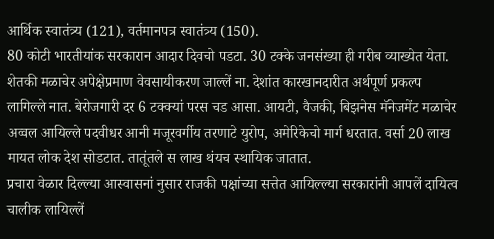आर्थिक स्वातंत्र्य (121), वर्तमानपत्र स्वातंत्र्य (150).
80 कोटी भारतीयांक सरकारान आदार दिवचो पडटा. 30 टक्के जनसंख्या ही गरीब व्याख्येत येता. शेतकी मळाचेर अपेक्षेप्रमाण वेवसायीकरण जाल्लें ना. देशांत कारखानदारीत अर्थपूर्ण प्रकल्प लागिल्ले नात. बेरोजगारी दर 6 टक्क्यां परस चड आसा. आयटी, वैजकी, बिझनेस मॅनेजमेंट मळाचेर अव्वल आयिल्ले पदवीधर आनी मजूरवर्गीय तरणाटे युरोप, अमेरिकेचो मार्ग धरतात. वर्सा 20 लाख मायत लोक देश सोडटात. तातूंतले स लाख थंयच स्थायिक जातात.
प्रचारा वेळार दिल्ल्या आस्वासनां नुसार राजकी पक्षांच्या सत्तेत आयिल्ल्या सरकारांनी आपलें दायित्व चालीक लायिल्लें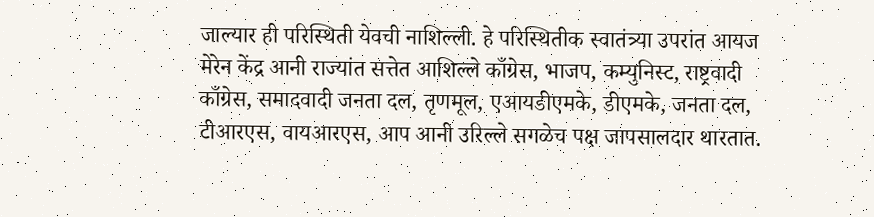जाल्यार ही परिस्थिती येवची नाशिल्ली. हे परिस्थितीक स्वातंत्र्या उपरांत आयज मेरेन केंद्र आनी राज्यांत सत्तेत आशिल्ले काँग्रेस, भाजप, कम्युनिस्ट, राष्ट्रवादी काँग्रेस, समादवादी जनता दल, तृणमूल, एआयडीएमके, डीएमके, जनता दल, टीआरएस, वायआरएस, आप आनी उरिल्ले सगळेच पक्ष जापसालदार थारतात.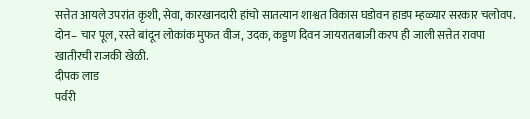सत्तेत आयले उपरांत कृशी, सेवा, कारखानदारी हांचो सातत्यान शाश्वत विकास घडोवन हाडप म्हळ्यार सरकार चलोवप. दोन– चार पूल, रस्ते बांदून लोकांक मुफत वीज, उदक, कड्डण दिवन जायरातबाजी करप ही जाली सत्तेत रावपा खातीरची राजकी खेळी.
दीपक लाड
पर्वरी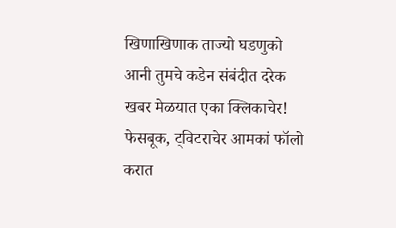खिणाखिणाक ताज्यो घडणुको आनी तुमचे कडेन संबंदीत दरेक खबर मेळयात एका क्लिकाचेर! फेसबूक, ट्विटराचेर आमकां फॉलो करात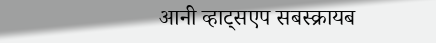आनी व्हाट्सएप सबस्क्रायब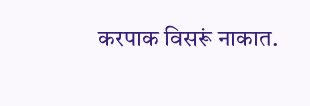करपाक विसरूं नाकात.